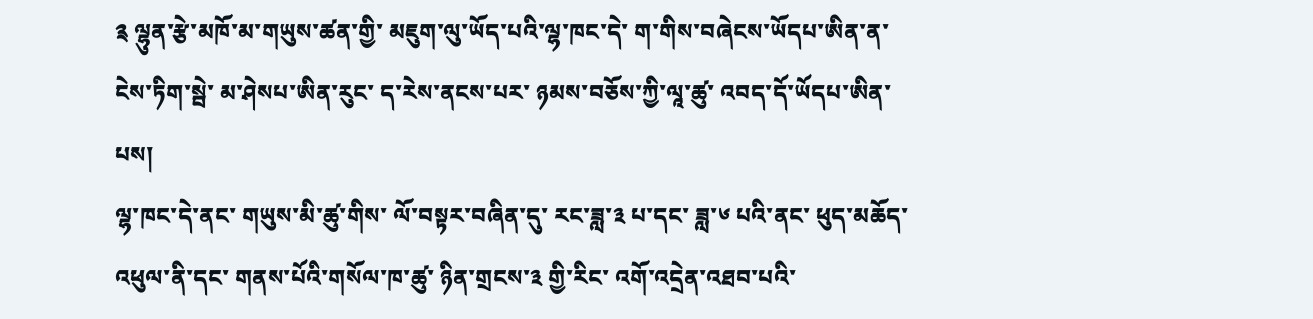༉ ལྷུན་རྩེ་མཁོ་མ་གཡུས་ཚན་གྱི་ མཇུག་ལུ་ཡོད་པའི་ལྷ་ཁང་དེ་ ག་གིས་བཞེངས་ཡོདཔ་ཨིན་ན་ ངེས་ཏིག་སྦེ་ མ་ཤེསཔ་ཨིན་རུང་ ད་རེས་ནངས་པར་ ཉམས་བཅོས་ཀྱི་ལཱ་ཚུ་ འབད་དོ་ཡོདཔ་ཨིན་པས།
ལྷ་ཁང་དེ་ནང་ གཡུས་མི་ཚུ་གིས་ ལོ་བསྟར་བཞིན་དུ་ རང་ཟླ་༣ པ་དང་ ཟླ་༦ པའི་ནང་ ཕུད་མཆོད་འཕུལ་ནི་དང་ གནས་པོའི་གསོལ་ཁ་ཚུ་ ཉིན་གྲངས་༣ གྱི་རིང་ འགོ་འདྲེན་འཐབ་པའི་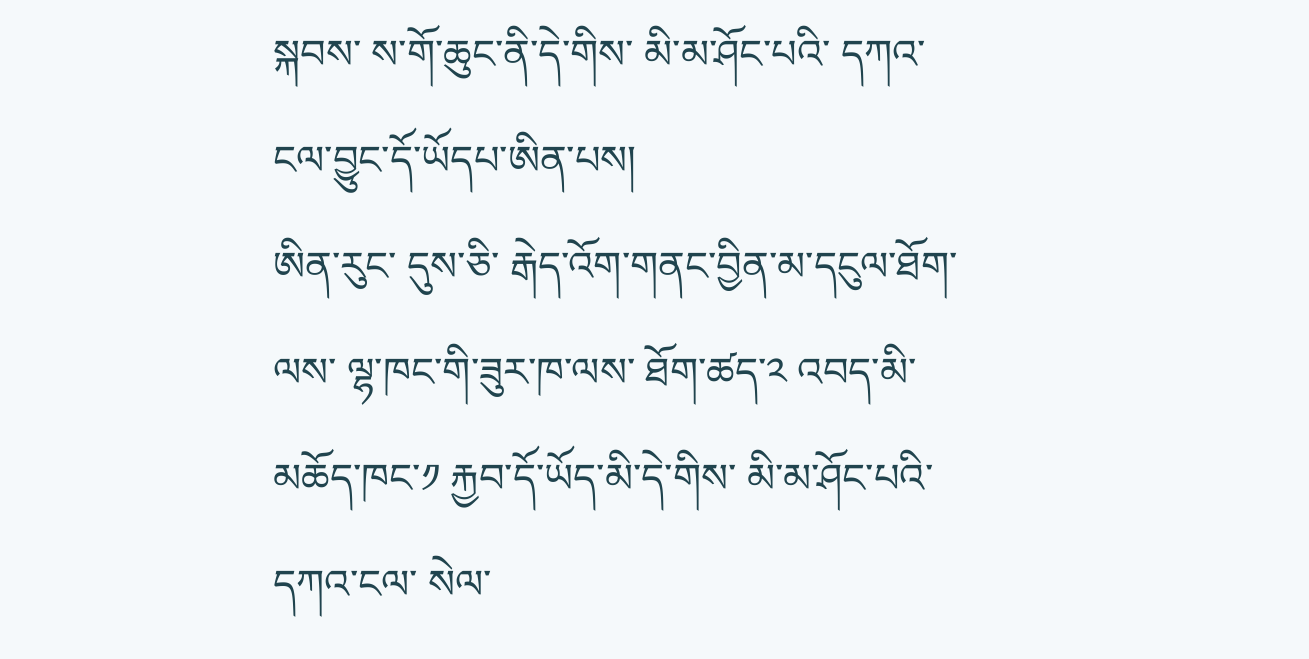སྐབས་ ས་གོ་ཆུང་ནི་དེ་གིས་ མི་མ་ཤོང་པའི་ དཀའ་ངལ་བྱུང་དོ་ཡོདཔ་ཨིན་པས།
ཨིན་རུང་ དུས་ཅི་ རྒེད་འོག་གནང་བྱིན་མ་དངུལ་ཐོག་ལས་ ལྷ་ཁང་གི་ཟུར་ཁ་ལས་ ཐོག་ཚད་༢ འབད་མི་ མཆོད་ཁང་༡ རྐྱབ་དོ་ཡོད་མི་དེ་གིས་ མི་མ་ཤོང་པའི་དཀའ་ངལ་ སེལ་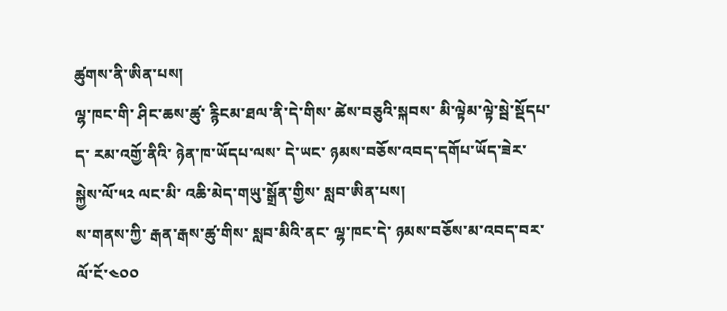ཚུགས་ནི་ཨིན་པས།
ལྷ་ཁང་གི་ ཤིང་ཆས་ཚུ་ རྙིངམ་ཐལ་ནི་དེ་གིས་ ཚེས་བཅུའི་སྐབས་ མི་ལྟེམ་ལྟེ་སྦེ་སྡོདཔ་ད་ རམ་འགྱོ་ནིའི་ ཉེན་ཁ་ཡོདཔ་ལས་ དེ་ཡང་ ཉམས་བཅོས་འབད་དགོཔ་ཡོད་ཟེར་ སྐྱེས་ལོ་༥༢ ལང་མི་ འཆི་མེད་གཡུ་སྒྲོན་གྱིས་ སླབ་ཨིན་པས།
ས་གནས་ཀྱི་ རྒན་རྒས་ཚུ་གིས་ སླབ་མིའི་ནང་ ལྷ་ཁང་དེ་ ཉམས་བཅོས་མ་འབད་བར་ ལོ་ངོ་༤༠༠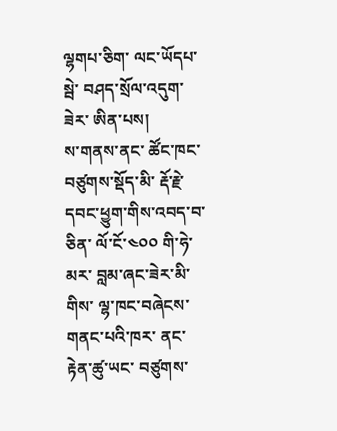ལྷགཔ་ཅིག་ ལང་ཡོདཔ་སྦེ་ བཤད་སྲོལ་འདུག་ཟེར་ ཨིན་པས།
ས་གནས་ནང་ ཚོང་ཁང་བཙུགས་སྡོད་མི་ རྡོ་རྗེ་དབང་ཕྱུག་གིས་འབད་བ་ཅིན་ ལོ་ངོ་༤༠༠ གི་ཧེ་མར་ བླམ་ཞང་ཟེར་མི་གིས་ ལྷ་ཁང་བཞེངས་གནང་པའི་ཁར་ ནང་རྟེན་ཚུ་ཡང་ བཙུགས་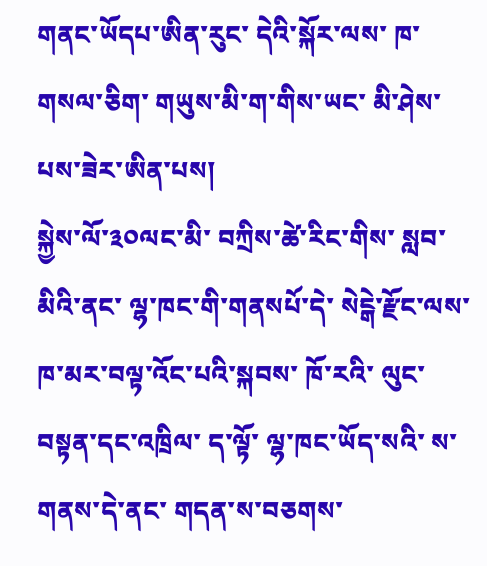གནང་ཡོདཔ་ཨིན་རུང་ དེའི་སྐོར་ལས་ ཁ་གསལ་ཅིག་ གཡུས་མི་ག་གིས་ཡང་ མི་ཤེས་པས་ཟེར་ཨིན་པས།
སྐྱེས་ལོ་༣༠ལང་མི་ བཀྲིས་ཚེ་རིང་གིས་ སླབ་མིའི་ནང་ ལྷ་ཁང་གི་གནསཔོ་དེ་ སེངྒེ་རྫོང་ལས་ ཁ་མར་བལྟ་འོང་པའི་སྐབས་ ཁོ་རའི་ ལུང་བསྟན་དང་འཁྲིལ་ ད་ལྟོ་ ལྷ་ཁང་ཡོད་སའི་ ས་གནས་དེ་ནང་ གདན་ས་བཅགས་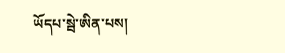ཡོདཔ་སྦེ་ཨིན་པས།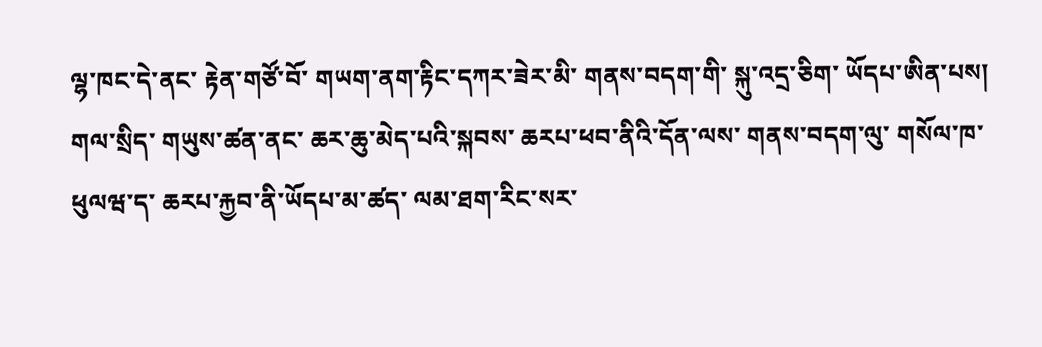ལྷ་ཁང་དེ་ནང་ རྟེན་གཙོ་བོ་ གཡག་ནག་རྟིང་དཀར་ཟེར་མི་ གནས་བདག་གི་ སྐུ་འདྲ་ཅིག་ ཡོདཔ་ཨིན་པས།
གལ་སྲིད་ གཡུས་ཚན་ནང་ ཆར་ཆུ་མེད་པའི་སྐབས་ ཆརཔ་ཕབ་ནིའི་དོན་ལས་ གནས་བདག་ལུ་ གསོལ་ཁ་ཕུལཝ་ད་ ཆརཔ་རྐྱབ་ནི་ཡོདཔ་མ་ཚད་ ལམ་ཐག་རིང་སར་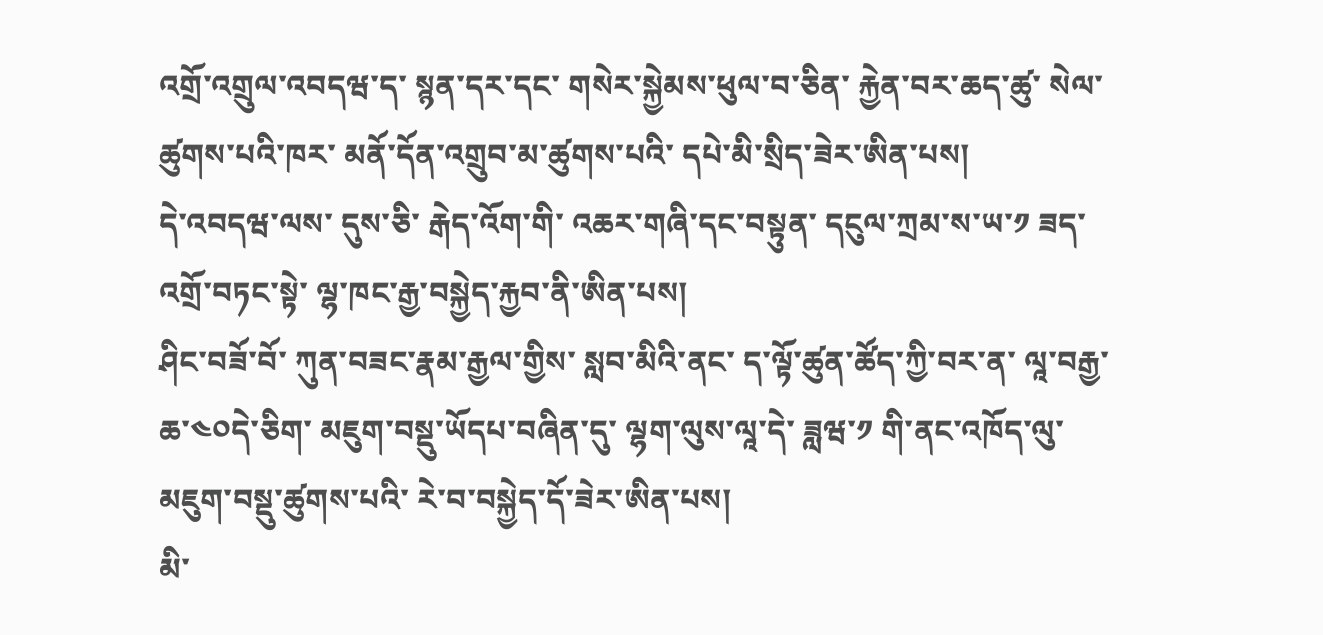འགྲོ་འགྲུལ་འབདཝ་ད་ སྙན་དར་དང་ གསེར་སྐྱེམས་ཕུལ་བ་ཅིན་ རྐྱེན་བར་ཆད་ཚུ་ སེལ་ཚུགས་པའི་ཁར་ མནོ་དོན་འགྲུབ་མ་ཚུགས་པའི་ དཔེ་མི་སྲིད་ཟེར་ཨིན་པས།
དེ་འབདཝ་ལས་ དུས་ཅི་ རྒེད་འོག་གི་ འཆར་གཞི་དང་བསྟུན་ དངུལ་ཀྲམ་ས་ཡ་༡ ཟད་འགྲོ་བཏང་སྟེ་ ལྷ་ཁང་རྒྱ་བསྐྱེད་རྐྱབ་ནི་ཨིན་པས།
ཤིང་བཟོ་བོ་ ཀུན་བཟང་རྣམ་རྒྱལ་གྱིས་ སླབ་མིའི་ནང་ ད་ལྟོ་ཚུན་ཚོད་ཀྱི་བར་ན་ ལཱ་བརྒྱ་ཆ་༤༠དེ་ཅིག་ མཇུག་བསྡུ་ཡོདཔ་བཞིན་དུ་ ལྷག་ལུས་ལཱ་དེ་ ཟླཝ་༡ གི་ནང་འཁོད་ལུ་མཇུག་བསྡུ་ཚུགས་པའི་ རེ་བ་བསྐྱེད་དོ་ཟེར་ཨིན་པས།
མི་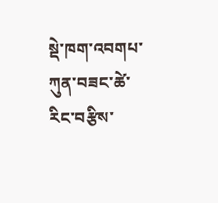སྡེ་ཁག་འབགཔ་ ཀུན་བཟང་ཚེ་རིང་བརྩིས་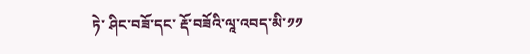ཏེ་ ཤིང་བཟོ་དང་ རྡོ་བཟོའི་ལཱ་འབད་མི་༡༡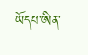ཡོདཔ་ཨིན་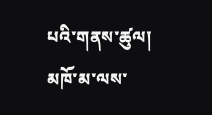པའི་གནས་ཚུལ།
མཁོ་མ་ལས་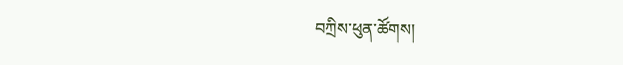བཀྲིས་ཕུན་ཚོགས།